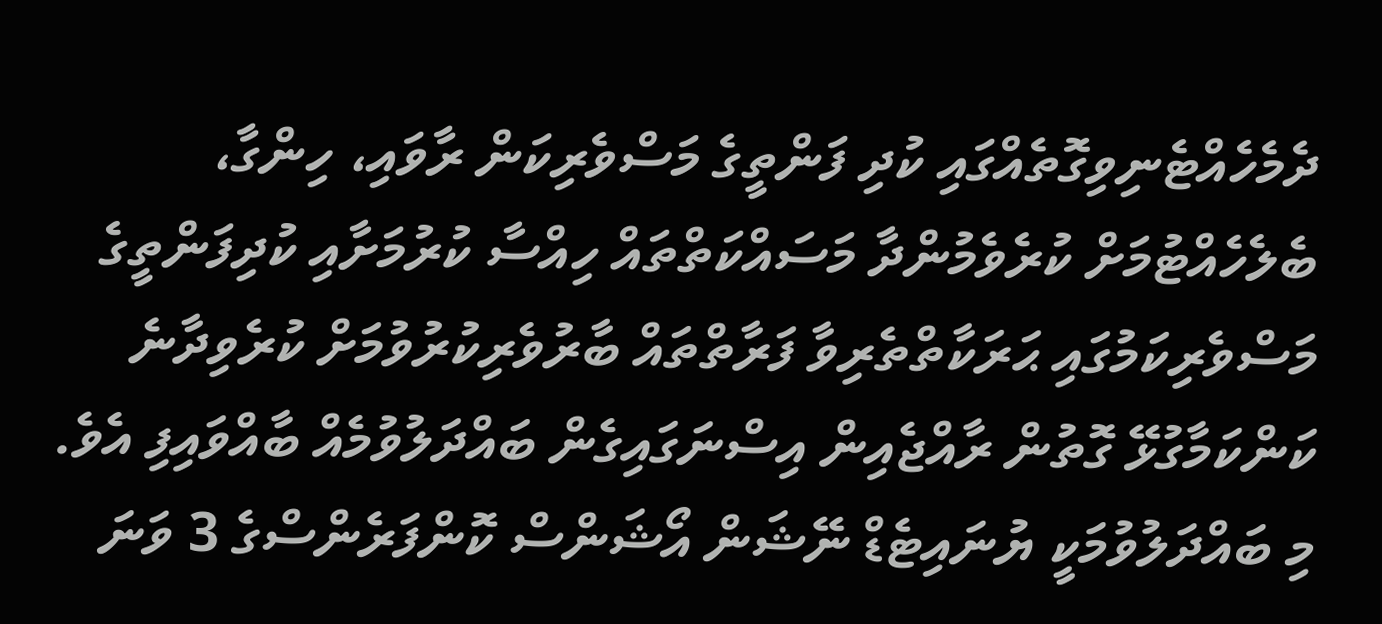ދެމެހެއްޓެނިވިގޮތެއްގައި ކުދި ފަންތީގެ މަސްވެރިކަން ރާވައި، ހިންގާ، ބެލެހެއްޓުމަށް ކުރެވެމުންދާ މަސައްކަތްތައް ހިއްސާ ކުރުމަށާއި ކުދިފަންތީގެ މަސްވެރިކަމުގައި ޙަރަކާތްތެރިވާ ފަރާތްތައް ބާރުވެރިކުރުވުމަށް ކުރެވިދާނެ ކަންކަމާގުޅޭ ގޮތުން ރާއްޖެއިން އިސްނަގައިގެން ބައްދަލުވުމެއް ބާއްވައިފި އެވެ.
މި ބައްދަލުވުމަކީ ޔުނައިޓެޑް ނޭޝަން އޯޝަންސް ކޮންފަރެންސްގެ 3 ވަނަ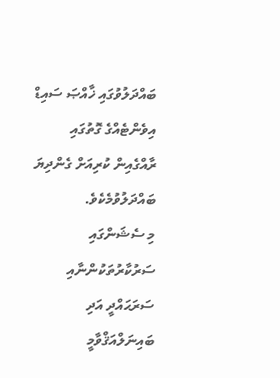ބައްދަލުވުގައި ޚާއްޞަ ސައިޑް އިވެންޓެއްގެ ގޮތުގައި ރާއްގެއިން ކުރިއަށް ގެންދިޔަ ބައްދަލުވުމެކެވެ.
މި ސެޝަންގައި ސަރުކާރުތަކުންނާއި ސަރަޙައްދީ އަދި ބައިނަލްއަޤްވާމީ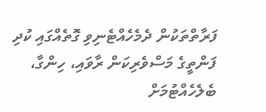ފަރާތްތަކުން ދެމެހެއްޓެނިވި ގޮތެއްގައި ކުދި ފަންތީގެ މަސްވެރިކަން ރާވައި، ހިންގާ، ބެލެހެއްޓުމަށް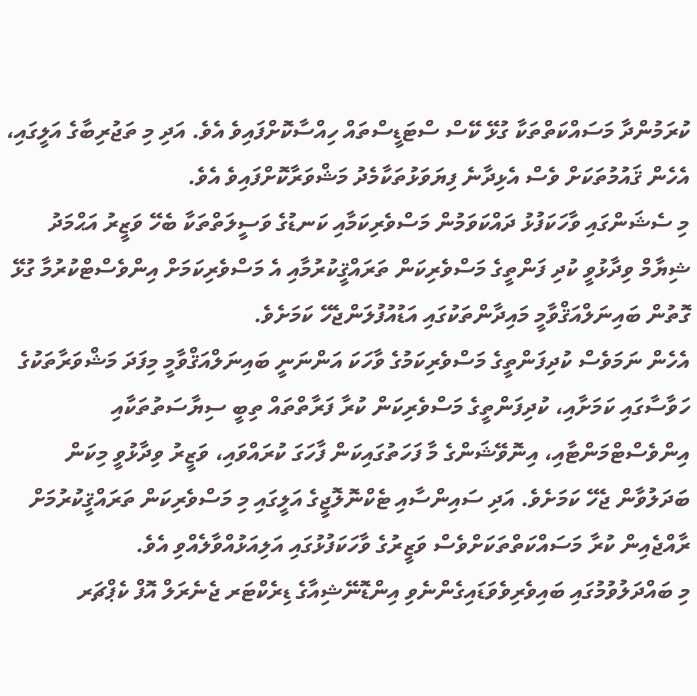ކުރަމުންދާ މަސައްކަތްތަކާ ގުޅޭ ކޭސް ސްޓަޑީސްތައް ހިއްސާކޮށްފައިވެ އެވެ. އަދި މި ތަޖުރިބާގެ އަލީގައި، އެހެން ޤައުމުތަކަށް ވެސް އެޅިދާނެ ފިޔަވަޅުތަކާމެދު މަޝްވަރާކޮށްފައިވެ އެވެ.
މި ސެޝަންގައި ވާހަކަފުޅު ދައްކަވަމުން މަސްވެރިކަމާއި ކަނޑުގެ ވަސީލަތްތަކާ ބެހޭ ވަޒީރު އަޙްމަދު ޝިޔާމް ވިދާޅުވީ ކުދި ފަންތީގެ މަސްވެރިކަން ތަރައްޤީކުރުމާއި އެ މަސްވެރިކަމަށް އިންވެސްޓްކުރުމާ ގުޅޭ ގޮތުން ބައިނަލްއަޤްވާމީ މައިދާންތަކުގައި އަޑުއުފުލަންޖެހޭ ކަމަށެވެ.
އެހެން ނަމަވެސް ކުދިފަންތީގެ މަސްވެރިކަމުގެ ވާހަކަ އަންނަނީ ބައިނަލްއަޤްވާމީ މިފަދަ މަޝްވަރާތަކުގެ ހަވާސާގައި ކަމަށާއި، ކުދިފަންތީގެ މަސްވެރިކަން ކުރާ ފަރާތްތައް ތިބީ ސިޔާސަތުތަކާއި އިންވެސްޓްމަންޓާއި، އިނޮވޭޝަންގެ މާ ފަހަތުގައިކަން ފާހަގަ ކުރައްވައި، ވަޒީރު ވިދާޅުވީ މިކަން ބަދަލުވާން ޖެހޭ ކަމަށެވެ. އަދި ސައިންސާއި ޓެކްނޮލޮޖީގެ އަލީގައި މި މަސްވެރިކަން ތަރައްޤީކުރުމަށް ރާއްޖެއިން ކުރާ މަސައްކަތްތަކަށްވެސް ވަޒީރުގެ ވާހަކަފުޅުގައި އަލިއަޅުއްވާލެއްވި އެވެ.
މި ބައްދަލުވުމުގައި ބައިވެރިވެވަޑައިގެންނެވި އިންޑޮނޭޝިއާގެ ޑިރެކްޓަރ ޖެނެރަލް އޮފް ކެޕްޗަރ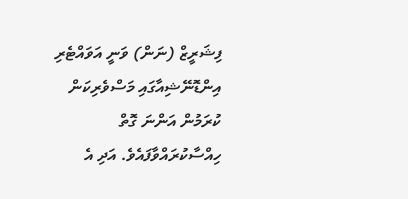ފިޝަރީޒް (ނަން) ވަނީ އަވައްޓެރި އިންޑޮނޭޝިއާގައި މަސްވެރިކަން ކުރަމުން އަންނަ ގޮތް ހިއްސާކުރައްވާފައެވެ. އަދި އެ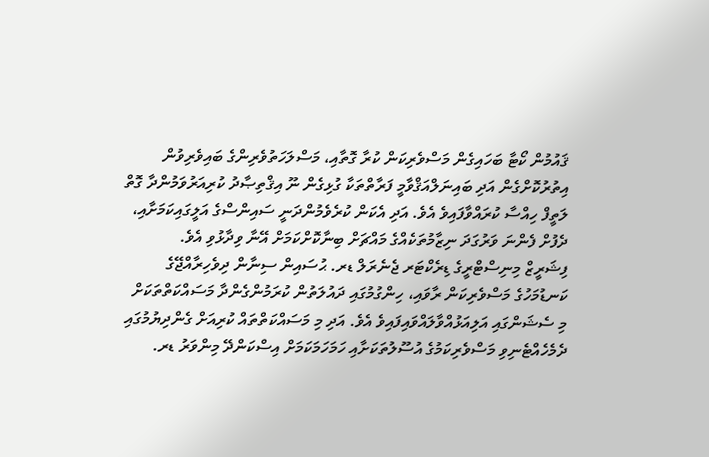ޤައުމުން ކޯޓާ ބަހައިގެން މަސްވެރިކަން ކުރާ ގޮތާއި، މަސްލަހަތުވެރިންގެ ބައިވެރިވުން އިތުރުކޮށްގެން އަދި ބައިނަލްއަޤްވާމީ ފަރާތްތަކާ ގުޅިގެން ނޫ އިޤްތިޞާދު ކުރިއަރުވަމުންދާ ގޮތް ލަތީފް ހިއްސާ ކުރައްވާފައިވެ އެވެ. އަދި އެކަން ކުރެވެމުންދަނީ ސައިންސްގެ އަލީގައިކަމަށާއި، ދެފުށް ފެންނަ ވަރުގަދަ ނިޒާމުތަކެއްގެ މައްޗަށް ބިނާކޮށްކަމަށް އޭނާ ވިދާޅުވި އެވެ.
ފިޝަރީޒް މިނިސްޓްރީގެ ޑިރެކްޓަރ ޖެނެރަލް ޑރ. ޙުސައިން ސިނާން ދިވެހިރާއްޖޭގެ ކަނޑުމަހުގެ މަސްވެރިކަން ރާވައި، ހިންގުމުގައި ދައުލަތުން ކުރަމުންގެންދާ މަސައްކަތްތަކަށް މި ސެޝަންގައި އަލިއަޅުއްވާލައްވައިފައިވެ އެވެ. އަދި މި މަސައްކަތްތައް ކުރިއަށް ގެންދިޔުމުގައި ދެމެހެއްޓެނިވި މަސްވެރިކަމުގެ އުސޫލުތަކަށާއި ހަމަހަމަކަމަށް އިސްކަންދޭ މިންވަރު ޑރ.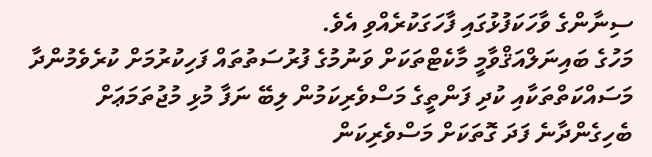ސިނާންގެ ވާހަކަފުޅުގައި ފާހަގަކުރެއްވި އެވެ.
މަހުގެ ބައިނަލްއަޤްވާމީ މާކެޓްތަކަށް ވަނުމުގެ ފުރުސަތުތައް ފަހިކުރުމަށް ކުރެވެމުންދާ މަސައްކަތްތަކާއި ކުދި ފަންތީގެ މަސްވެރިކަމުން ލިބޭ ނަފާ މުޅި މުޖުތަމަޢަށް ބެހިގެންދާނެ ފަދަ ގޮތަކަށް މަސްވެރިކަން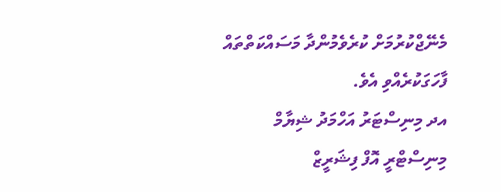މެނޭޖްކުރުމަށް ކުރެވެމުންދާ މަސައްކަތްތައް ފާހަގަކުރެއްވި އެވެ.
އދ މިނިސްޓަރު އަހްމަދު ޝިޔާމް މިނިސްޓްރީ އޮފް ފިޝަރީޒް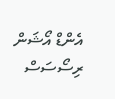އެންޑް އޯޝަން ރިސޯސަސް